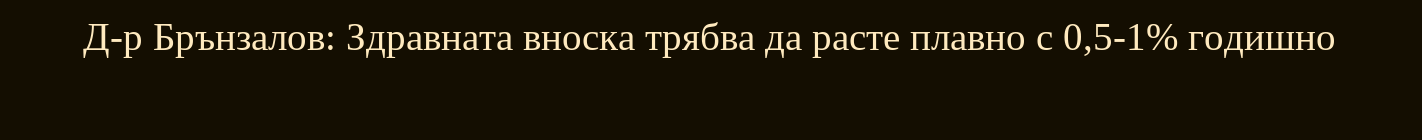Д-р Брънзалов: Здравната вноска трябва да расте плавно с 0,5-1% годишно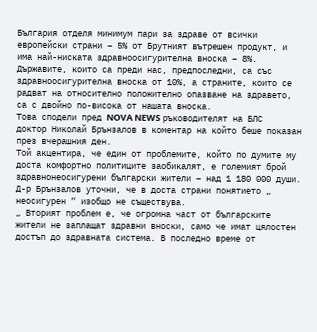България отделя минимум пари за здраве от всички европейски страни – 5% от Брутният вътрешен продукт, и има най-ниската здравноосигурителна вноска – 8%. Държавите, които са преди нас, предпоследни, са със здравноосигурителна вноска от 10%, а страните, които се радват на относително положително опазване на здравето, са с двойно по-висока от нашата вноска.
Това сподели пред NOVA NEWS ръководителят на БЛС доктор Николай Брънзалов в коментар на който беше показан през вчерашния ден.
Той акцентира, че един от проблемите, който по думите му доста комфортно политиците заобикалят, е големият брой здравнонеосигурени български жители – над 1 180 000 души. Д-р Брънзалов уточни, че в доста страни понятието „ неосигурен “ изобщо не съществува.
„ Вторият проблем е, че огромна част от българските жители не заплащат здравни вноски, само че имат цялостен достъп до здравната система. В последно време от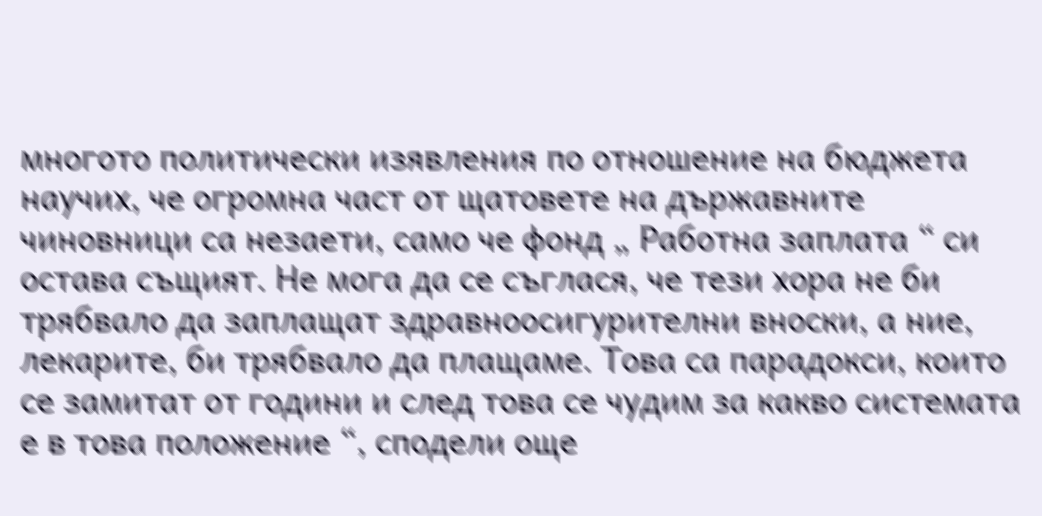многото политически изявления по отношение на бюджета научих, че огромна част от щатовете на държавните чиновници са незаети, само че фонд „ Работна заплата “ си остава същият. Не мога да се съглася, че тези хора не би трябвало да заплащат здравноосигурителни вноски, а ние, лекарите, би трябвало да плащаме. Това са парадокси, които се замитат от години и след това се чудим за какво системата е в това положение “, сподели още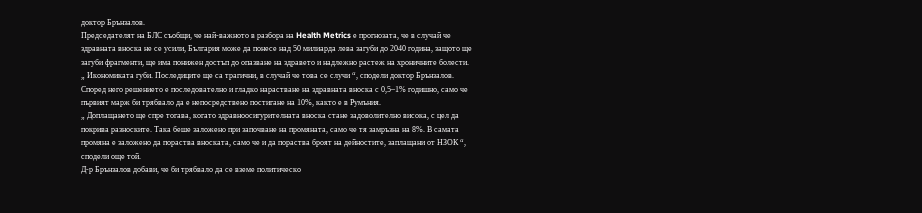доктор Брънзалов.
Председателят на БЛС съобщи, че най-важното в разбора на Health Metrics е прогнозата, че в случай че здравната вноска не се усили, България може да понесе над 50 милиарда лева загуби до 2040 година, защото ще загуби фрагменти, ще има понижен достъп до опазване на здравето и надлежно растеж на хроничните болести.
„ Икономиката губи. Последиците ще са трагични, в случай че това се случи “, сподели доктор Брънзалов.
Според него решението е последователно и гладко нарастване на здравната вноска с 0,5–1% годишно, само че първият марж би трябвало да е непосредствено постигане на 10%, както е в Румъния.
„ Доплащането ще спре тогава, когато здравноосигурителната вноска стане задоволително висока, с цел да покрива разноските. Така беше заложено при започване на промяната, само че тя замръзна на 8%. В самата промяна е заложено да пораства вноската, само че и да пораства броят на дейностите, заплащани от НЗОК “, сподели още той.
Д-р Брънзалов добави, че би трябвало да се вземе политическо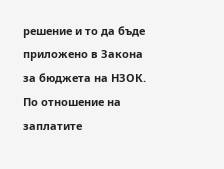решение и то да бъде приложено в Закона за бюджета на НЗОК.
По отношение на заплатите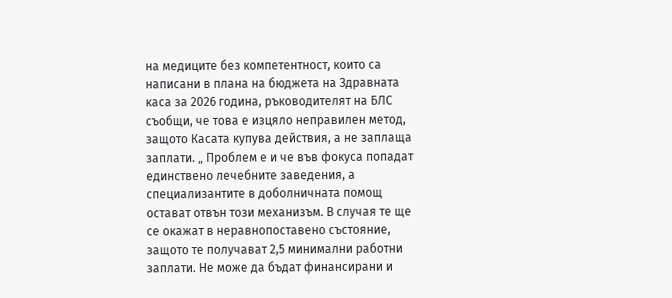на медиците без компетентност, които са написани в плана на бюджета на Здравната каса за 2026 година, ръководителят на БЛС съобщи, че това е изцяло неправилен метод, защото Касата купува действия, а не заплаща заплати. „ Проблем е и че във фокуса попадат единствено лечебните заведения, а специализантите в доболничната помощ остават отвън този механизъм. В случая те ще се окажат в неравнопоставено състояние, защото те получават 2,5 минимални работни заплати. Не може да бъдат финансирани и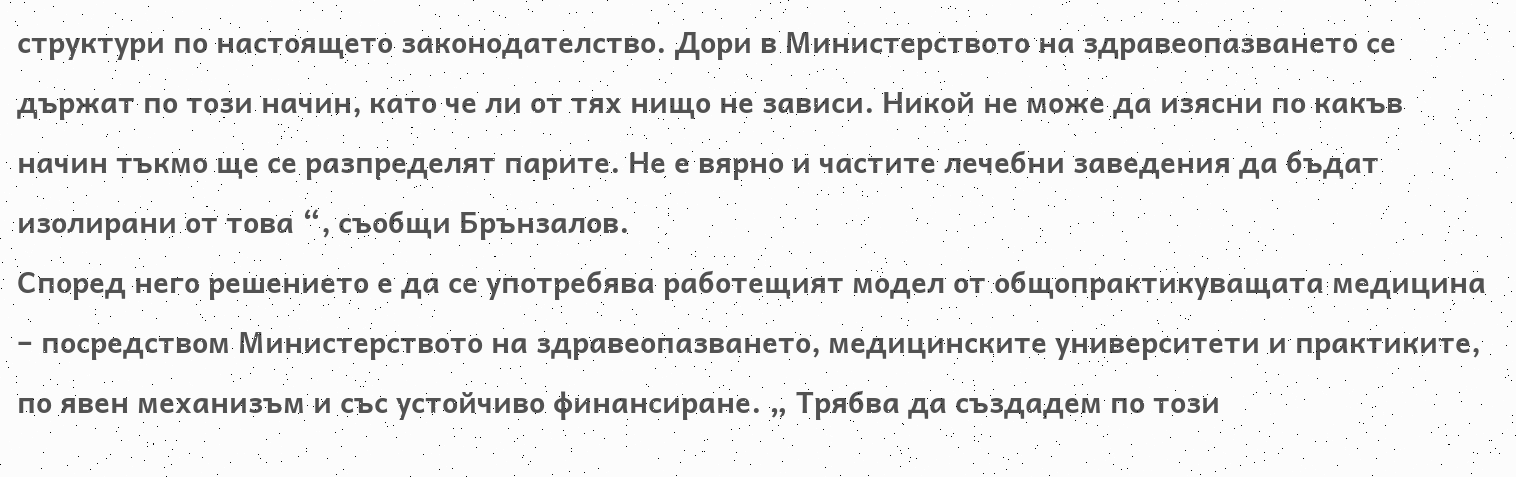структури по настоящето законодателство. Дори в Министерството на здравеопазването се държат по този начин, като че ли от тях нищо не зависи. Никой не може да изясни по какъв начин тъкмо ще се разпределят парите. Не е вярно и частите лечебни заведения да бъдат изолирани от това “, съобщи Брънзалов.
Според него решението е да се употребява работещият модел от общопрактикуващата медицина – посредством Министерството на здравеопазването, медицинските университети и практиките, по явен механизъм и със устойчиво финансиране. „ Трябва да създадем по този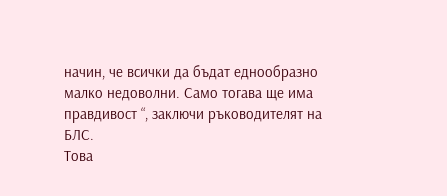начин, че всички да бъдат еднообразно малко недоволни. Само тогава ще има правдивост “, заключи ръководителят на БЛС.
Това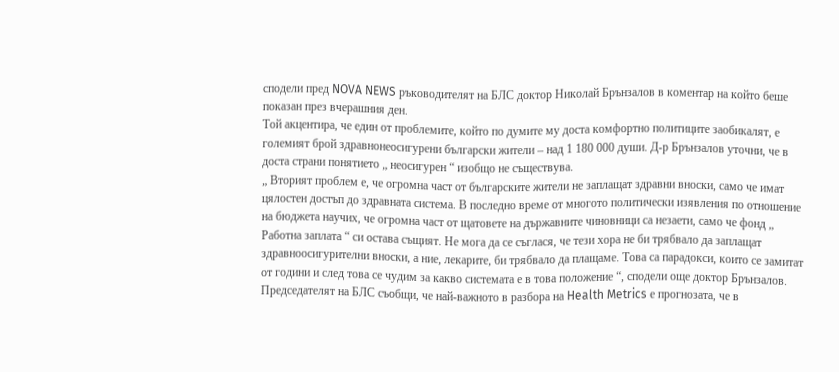сподели пред NOVA NEWS ръководителят на БЛС доктор Николай Брънзалов в коментар на който беше показан през вчерашния ден.
Той акцентира, че един от проблемите, който по думите му доста комфортно политиците заобикалят, е големият брой здравнонеосигурени български жители – над 1 180 000 души. Д-р Брънзалов уточни, че в доста страни понятието „ неосигурен “ изобщо не съществува.
„ Вторият проблем е, че огромна част от българските жители не заплащат здравни вноски, само че имат цялостен достъп до здравната система. В последно време от многото политически изявления по отношение на бюджета научих, че огромна част от щатовете на държавните чиновници са незаети, само че фонд „ Работна заплата “ си остава същият. Не мога да се съглася, че тези хора не би трябвало да заплащат здравноосигурителни вноски, а ние, лекарите, би трябвало да плащаме. Това са парадокси, които се замитат от години и след това се чудим за какво системата е в това положение “, сподели още доктор Брънзалов.
Председателят на БЛС съобщи, че най-важното в разбора на Health Metrics е прогнозата, че в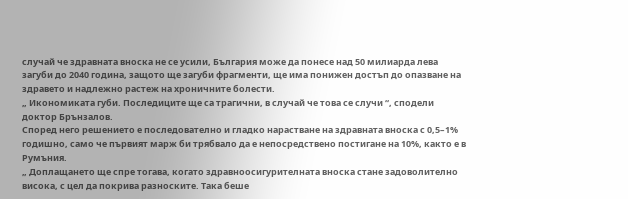случай че здравната вноска не се усили, България може да понесе над 50 милиарда лева загуби до 2040 година, защото ще загуби фрагменти, ще има понижен достъп до опазване на здравето и надлежно растеж на хроничните болести.
„ Икономиката губи. Последиците ще са трагични, в случай че това се случи “, сподели доктор Брънзалов.
Според него решението е последователно и гладко нарастване на здравната вноска с 0,5–1% годишно, само че първият марж би трябвало да е непосредствено постигане на 10%, както е в Румъния.
„ Доплащането ще спре тогава, когато здравноосигурителната вноска стане задоволително висока, с цел да покрива разноските. Така беше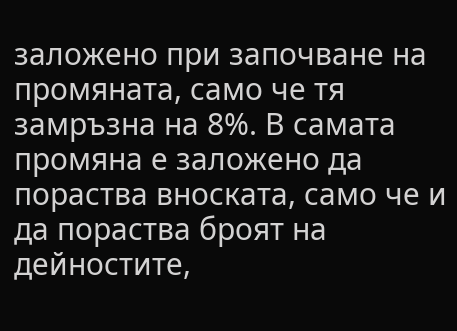заложено при започване на промяната, само че тя замръзна на 8%. В самата промяна е заложено да пораства вноската, само че и да пораства броят на дейностите,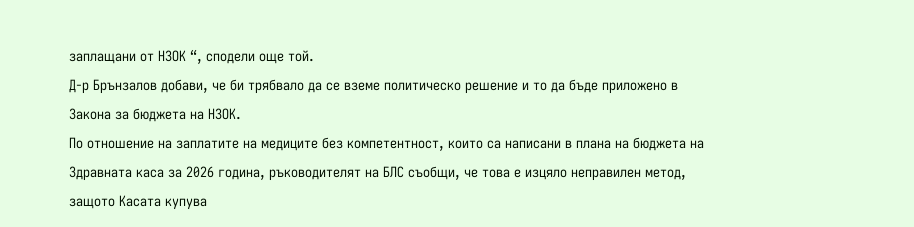заплащани от НЗОК “, сподели още той.
Д-р Брънзалов добави, че би трябвало да се вземе политическо решение и то да бъде приложено в Закона за бюджета на НЗОК.
По отношение на заплатите на медиците без компетентност, които са написани в плана на бюджета на Здравната каса за 2026 година, ръководителят на БЛС съобщи, че това е изцяло неправилен метод, защото Касата купува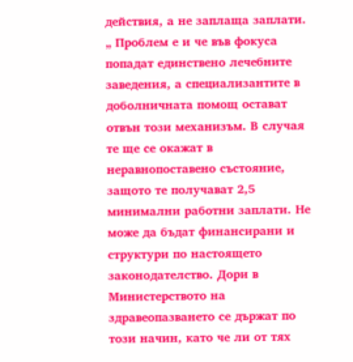действия, а не заплаща заплати. „ Проблем е и че във фокуса попадат единствено лечебните заведения, а специализантите в доболничната помощ остават отвън този механизъм. В случая те ще се окажат в неравнопоставено състояние, защото те получават 2,5 минимални работни заплати. Не може да бъдат финансирани и структури по настоящето законодателство. Дори в Министерството на здравеопазването се държат по този начин, като че ли от тях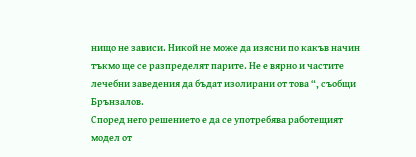нищо не зависи. Никой не може да изясни по какъв начин тъкмо ще се разпределят парите. Не е вярно и частите лечебни заведения да бъдат изолирани от това “, съобщи Брънзалов.
Според него решението е да се употребява работещият модел от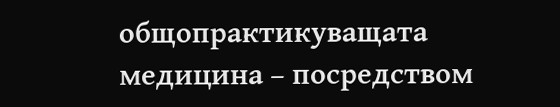общопрактикуващата медицина – посредством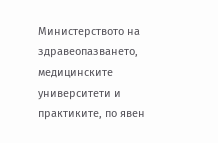Министерството на здравеопазването, медицинските университети и практиките, по явен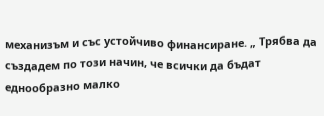механизъм и със устойчиво финансиране. „ Трябва да създадем по този начин, че всички да бъдат еднообразно малко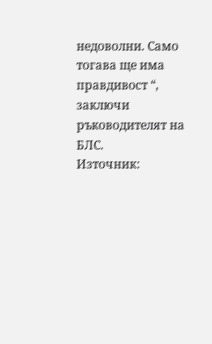недоволни. Само тогава ще има правдивост “, заключи ръководителят на БЛС.
Източник: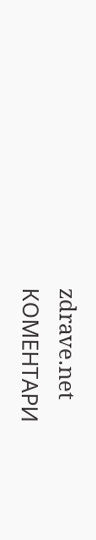zdrave.net
КОМЕНТАРИ